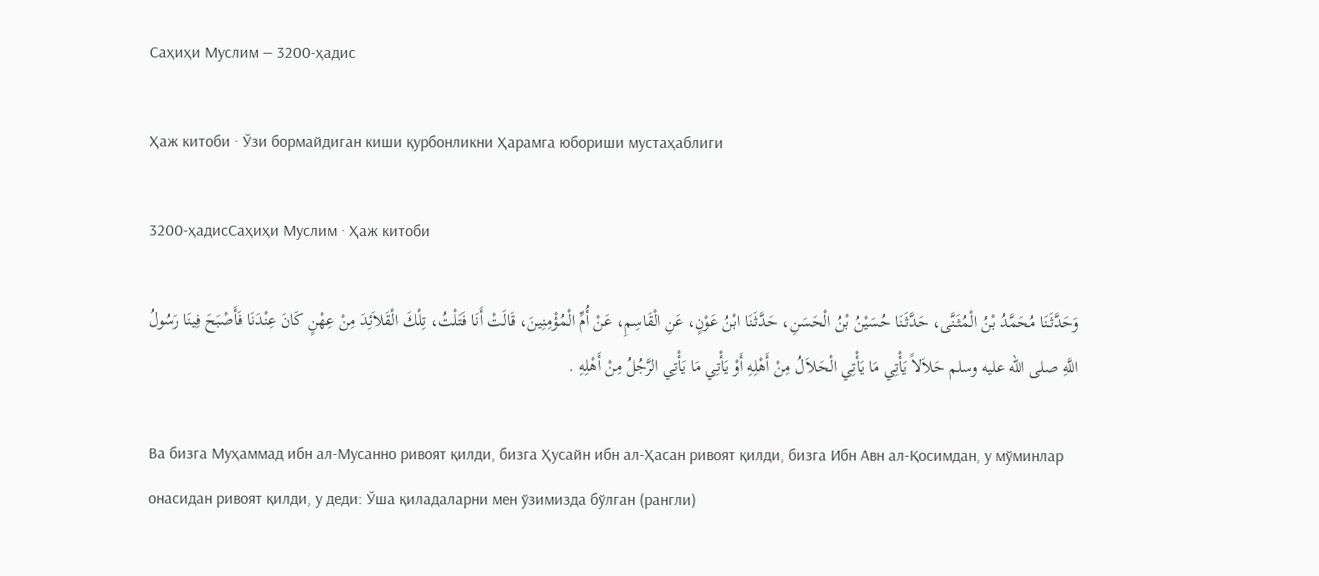Саҳиҳи Муслим — 3200-ҳадис

Ҳаж китоби · Ўзи бормайдиган киши қурбонликни Ҳарамга юбориши мустаҳаблиги

3200-ҳадисСаҳиҳи Муслим · Ҳаж китоби

وَحَدَّثَنَا مُحَمَّدُ بْنُ الْمُثَنَّى، حَدَّثَنَا حُسَيْنُ بْنُ الْحَسَنِ، حَدَّثَنَا ابْنُ عَوْنٍ، عَنِ الْقَاسِمِ، عَنْ أُمِّ الْمُؤْمِنِينَ، قَالَتْ أَنَا فَتَلْتُ، تِلْكَ الْقَلاَئِدَ مِنْ عِهْنٍ كَانَ عِنْدَنَا فَأَصْبَحَ فِينَا رَسُولُ اللَّهِ صلى الله عليه وسلم حَلاَلاً يَأْتِي مَا يَأْتِي الْحَلاَلُ مِنْ أَهْلِهِ أَوْ يَأْتِي مَا يَأْتِي الرَّجُلُ مِنْ أَهْلِهِ .

Ва бизга Муҳаммад ибн ал-Мусанно ривоят қилди, бизга Ҳусайн ибн ал-Ҳасан ривоят қилди, бизга Ибн Авн ал-Қосимдан, у мўминлар онасидан ривоят қилди, у деди: Ўша қиладаларни мен ўзимизда бўлган (рангли)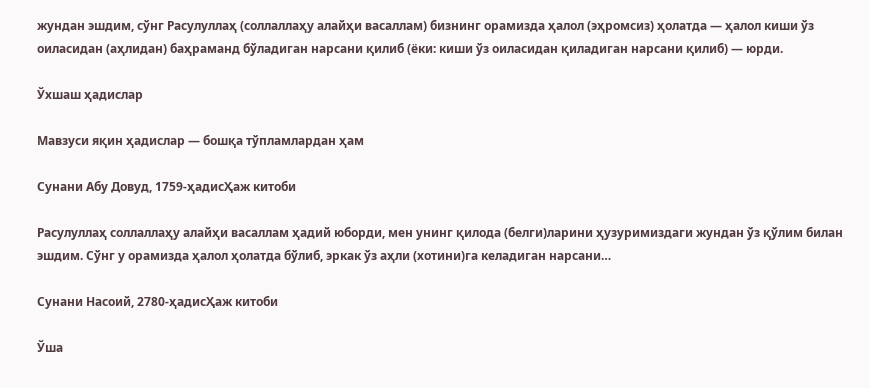жундан эшдим, сўнг Расулуллаҳ (соллаллаҳу алайҳи васаллам) бизнинг орамизда ҳалол (эҳромсиз) ҳолатда — ҳалол киши ўз оиласидан (аҳлидан) баҳраманд бўладиган нарсани қилиб (ёки: киши ўз оиласидан қиладиган нарсани қилиб) — юрди.

Ўхшаш ҳадислар

Мавзуси яқин ҳадислар — бошқа тўпламлардан ҳам

Сунани Абу Довуд, 1759-ҳадисҲаж китоби

Расулуллаҳ соллаллаҳу алайҳи васаллам ҳадий юборди, мен унинг қилода (белги)ларини ҳузуримиздаги жундан ўз қўлим билан эшдим. Сўнг у орамизда ҳалол ҳолатда бўлиб, эркак ўз аҳли (хотини)га келадиган нарсани…

Сунани Насоий, 2780-ҳадисҲаж китоби

Ўша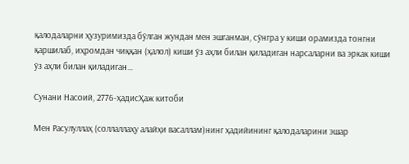қалодаларни ҳузуримизда бўлган жундан мен эшганман, сўнгра у киши орамизда тонгни қаршилаб, иҳромдан чиққан (ҳалол) киши ўз аҳли билан қиладиган нарсаларни ва эркак киши ўз аҳли билан қиладиган…

Сунани Насоий, 2776-ҳадисҲаж китоби

Мен Расулуллаҳ (соллаллаҳу алайҳи васаллам)нинг ҳадийининг қалодаларини эшар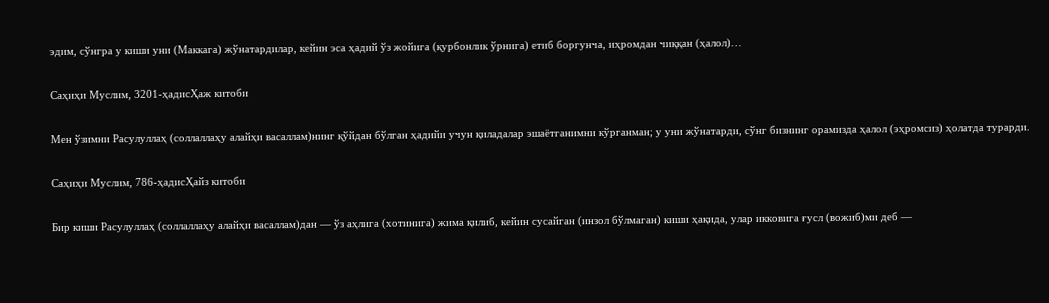эдим, сўнгра у киши уни (Маккага) жўнатардилар, кейин эса ҳадий ўз жойига (қурбонлик ўрнига) етиб боргунча, иҳромдан чиққан (ҳалол)…

Саҳиҳи Муслим, 3201-ҳадисҲаж китоби

Мен ўзимни Расулуллаҳ (соллаллаҳу алайҳи васаллам)нинг қўйдан бўлган ҳадийи учун қиладалар эшаётганимни кўрганман; у уни жўнатарди, сўнг бизнинг орамизда ҳалол (эҳромсиз) ҳолатда турарди.

Саҳиҳи Муслим, 786-ҳадисҲайз китоби

Бир киши Расулуллаҳ (соллаллаҳу алайҳи васаллам)дан — ўз аҳлига (хотинига) жима қилиб, кейин сусайган (инзол бўлмаган) киши ҳақида, улар икковига ғусл (вожиб)ми деб —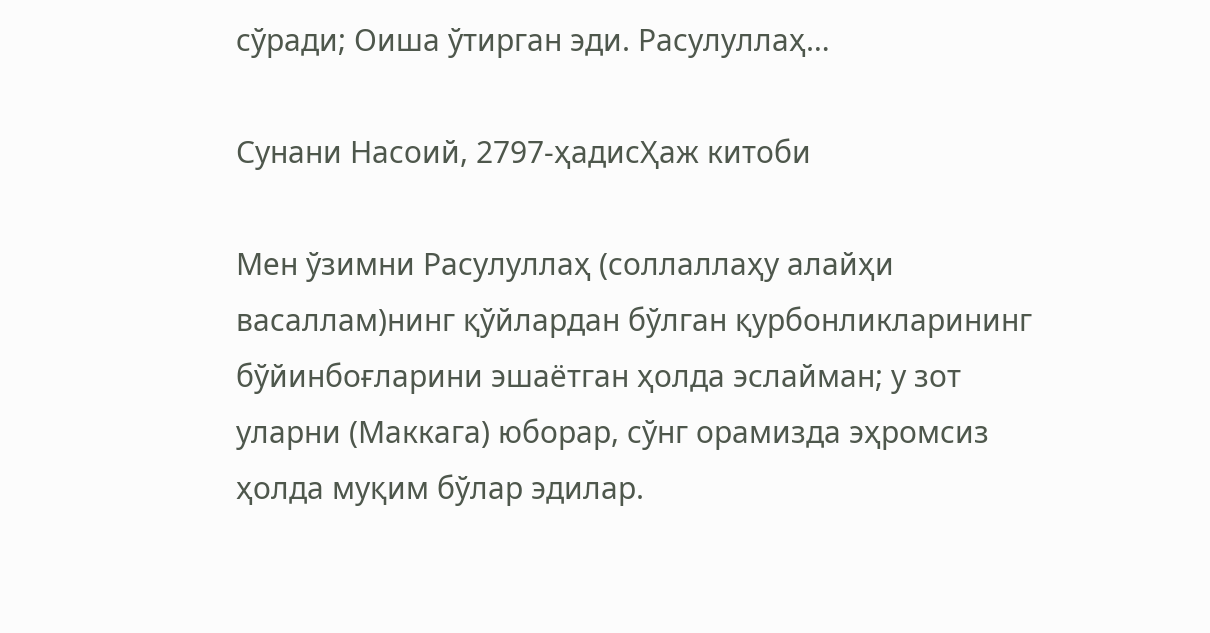сўради; Оиша ўтирган эди. Расулуллаҳ…

Сунани Насоий, 2797-ҳадисҲаж китоби

Мен ўзимни Расулуллаҳ (соллаллаҳу алайҳи васаллам)нинг қўйлардан бўлган қурбонликларининг бўйинбоғларини эшаётган ҳолда эслайман; у зот уларни (Маккага) юборар, сўнг орамизда эҳромсиз ҳолда муқим бўлар эдилар.